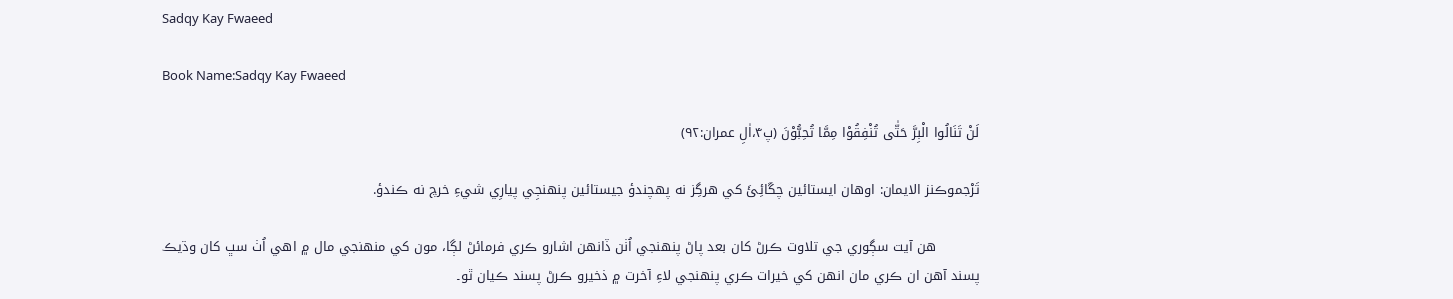Sadqy Kay Fwaeed

Book Name:Sadqy Kay Fwaeed

لَنْ تَنَالُوا الْبِرَّ حَتّٰى تُنْفِقُوْا مِمَّا تُحِبُّوْنَ (پ۴،اٰلِ عمران:۹۲)

تَرْجموڪنز الايمان: اوهان ايستائين چڱائِئَ کي هرگِز نه پھچندؤ جيستائين پنهنجِي پيارِي شيءِ خرچ نه ڪندؤ.

          هن آيت سڳوري جي تلاوت ڪرڻ کان بعد پاڻ پنهنجي اُٺن ڏانهن اشارو ڪري فرمائڻ لڳا، مون کي منهنجي مال ۾ اهي اُٺ سڀ کان وڌيڪ پسند آهن ان ڪري مان انهن کي خيرات ڪري پنهنجي لاءِ آخرت ۾ ذخيرو ڪرڻ پسند ڪيان ٿو۔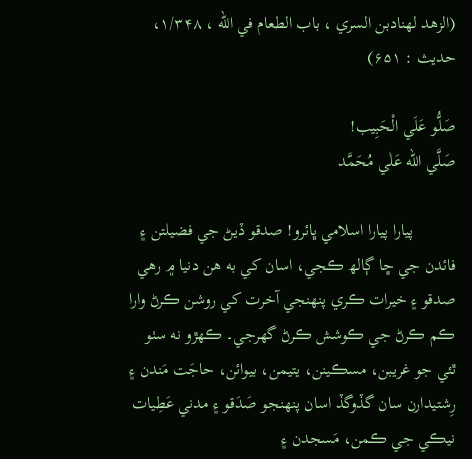(الزھد لهنادبن السري ، باب الطعام في الله ، ۱/۳۴۸، حديث : ۶۵۱)

صَلُّو عَلَي الْحَبِيب!                                                                                     صَلَّي الله عَلٰي مُحَمَّد

          پيارا پيارا اسلامي ڀائرو! صدقو ڏيڻ جي فضيلتن ۽ فائدن جي ڇا ڳالھ ڪجي، اسان کي به هن دنيا ۾ رهي صدقو ۽ خيرات ڪري پنهنجي آخرت کي روشن ڪرڻ وارا ڪم ڪرڻ جي ڪوشش ڪرڻ گھرجي۔ ڪهڙو نه سٺو ٿئي جو غريبن، مسڪينن، يتيمن، بيوائن، حاجَت مَندن ۽ رِشتيدارن سان گڏوگڏ اسان پنهنجو صَدَقو ۽ مدني عَطِيات نيڪي جي ڪمن، مَسجدن ۽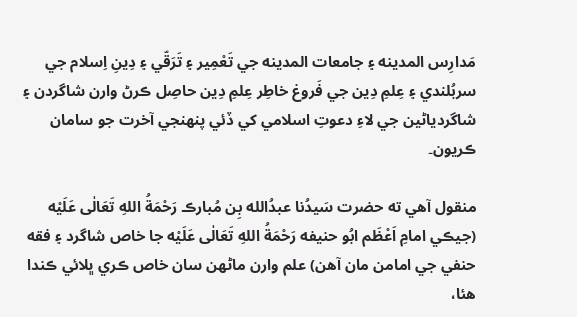مَدارِس المدينه ۽ جامعات المدينه جي تَعْمِير ۽ تَرَقّي ۽ دِينِ اِسلام جي سربُلندي ۽ عِلمِ دِين جي فَروغ خاطِر عِلمِ دِين حاصِل ڪرڻ وارن شاگردن ۽ شاگردياڻين جي لاءِ دعوتِ اسلامي کي ڏئي پنهنجي آخرت جو سامان ڪريون۔

منقول آهي ته حضرت سَيدُنا عبدُالله بِن مُبارڪ رَحْمَةُ اللهِ تَعَالٰی عَلَيْه (جيڪي امامِ اَعْظَم ابُو حنيفه رَحْمَةُ اللهِ تَعَالٰی عَلَيْه جا خاص شاگرد ۽ فقه حنفي جي امامن مان آهن) علم وارن ماڻهن سان خاص ڪري ڀلائي ڪندا هئا،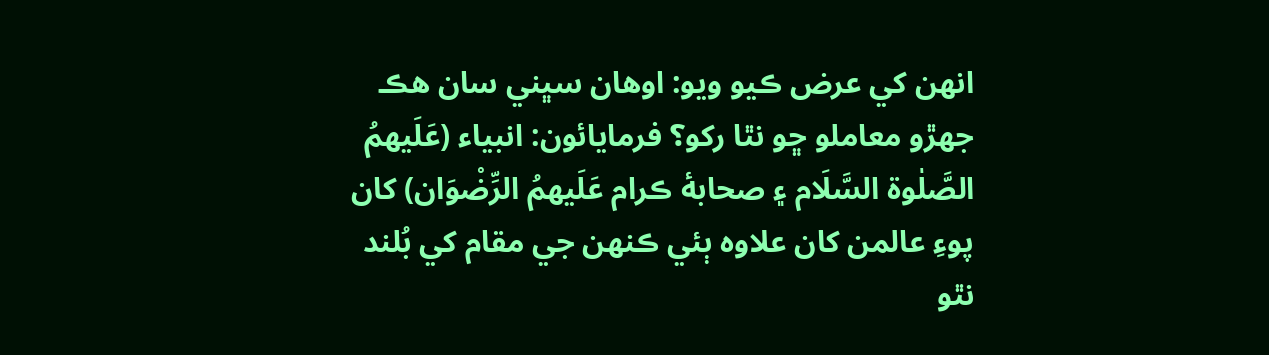انهن کي عرض ڪيو ويو: اوهان سڀني سان هڪ جھڙو معاملو ڇو نٿا رکو؟ فرمايائون: انبياء (عَلَيهمُ الصَّلٰوة السَّلَام ۽ صحابهٔ ڪرام عَلَيهمُ الرِّضْوَان) کان پوءِ عالمن کان علاوه ٻئي ڪنهن جي مقام کي بُلند نٿو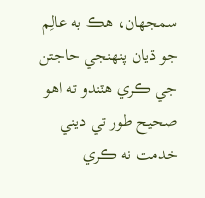سمجھان، هڪ به عالِم جو ڌيان پنهنجي حاجتن جي ڪري هٽندو ته اهو صحيح طور تي ديني خدمت نه ڪري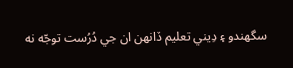سگھندو ۽ دِيني تعليم ڏانهن ان جي دُرُست توجّه نه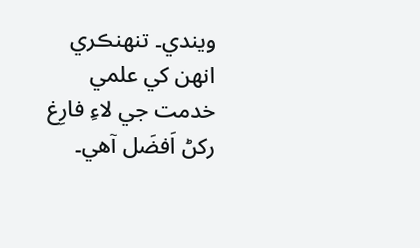ويندي۔ تنهنڪري انهن کي علمي خدمت جي لاءِ فارِغ رکڻ اَفضَل آهي۔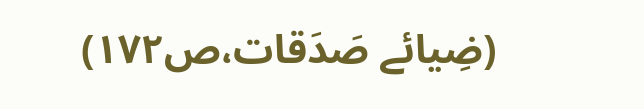(ضِيائے صَدَقات،ص۱۷۲)